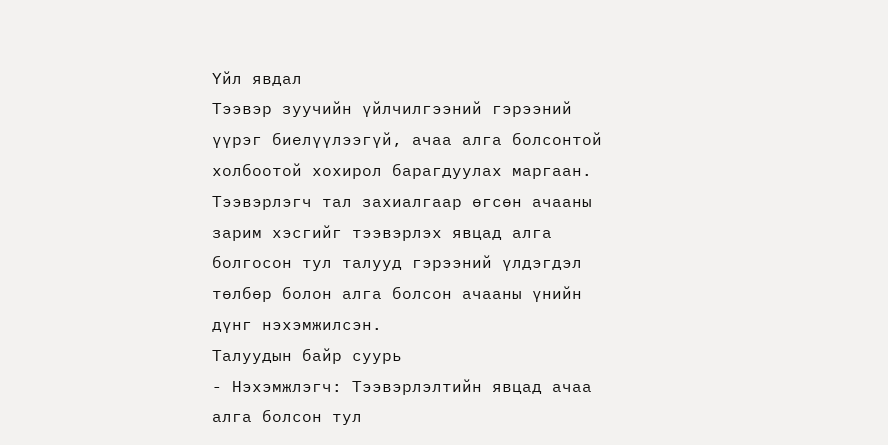Үйл явдал
Тээвэр зуучийн үйлчилгээний гэрээний үүрэг биелүүлээгүй, ачаа алга болсонтой холбоотой хохирол барагдуулах маргаан. Тээвэрлэгч тал захиалгаар өгсөн ачааны зарим хэсгийг тээвэрлэх явцад алга болгосон тул талууд гэрээний үлдэгдэл төлбөр болон алга болсон ачааны үнийн дүнг нэхэмжилсэн.
Талуудын байр суурь
- Нэхэмжлэгч: Тээвэрлэлтийн явцад ачаа алга болсон тул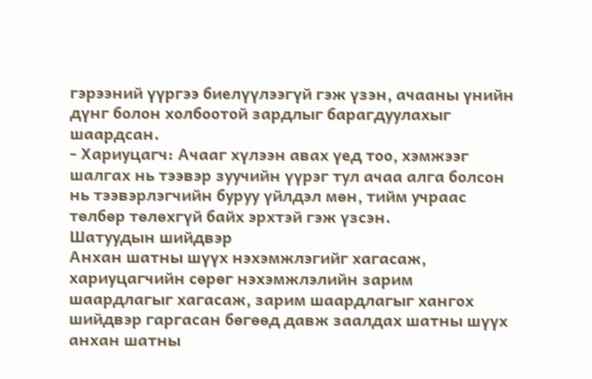гэрээний үүргээ биелүүлээгүй гэж үзэн, ачааны үнийн дүнг болон холбоотой зардлыг барагдуулахыг шаардсан.
- Хариуцагч: Ачааг хүлээн авах үед тоо, хэмжээг шалгах нь тээвэр зуучийн үүрэг тул ачаа алга болсон нь тээвэрлэгчийн буруу үйлдэл мөн, тийм учраас төлбөр төлөхгүй байх эрхтэй гэж үзсэн.
Шатуудын шийдвэр
Анхан шатны шүүх нэхэмжлэгийг хагасаж, хариуцагчийн сөрөг нэхэмжлэлийн зарим шаардлагыг хагасаж, зарим шаардлагыг хангох шийдвэр гаргасан бөгөөд давж заалдах шатны шүүх анхан шатны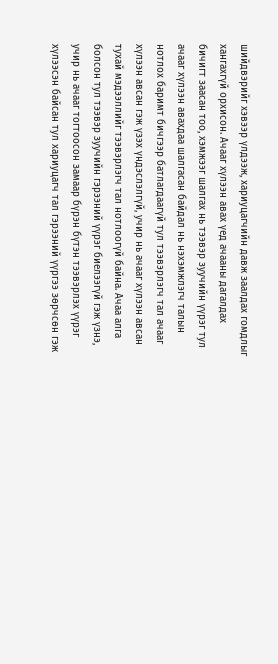шийдвэрийг хэвээр үлдээж, хариуцагчийн давж заалдах гомдлыг хангахгүй орхисон. Ачааг хүлээн авах үед ачааны дагалдах бичигт заасан тоо, хэмжээг шалгах нь тээвэр зуучийн үүрэг тул ачааг хүлээн авахдаа шалгасан байдал нь нэхэмжлэгч талын нотлох баримт бичгээр батлагдаагүй тул тээвэрлэгч тал ачааг хүлээн авсан гэж үзэх үндэслэлгүй, учир нь ачааг хүлээн авсан тухай мэдээллийг тээвэрлэгч тал нотлоогүй байна. Ачаа алга болсон тул тээвэр зуучийн гэрээний үүрэг биелээгүй гэж үзнэ, учир нь ачааг тогтоосон замаар бүрэн бүтэн тээвэрлэх үүрэг хүлээсэн байсан тул хариуцагч тал гэрээний үүргээ зөрчсөн гэж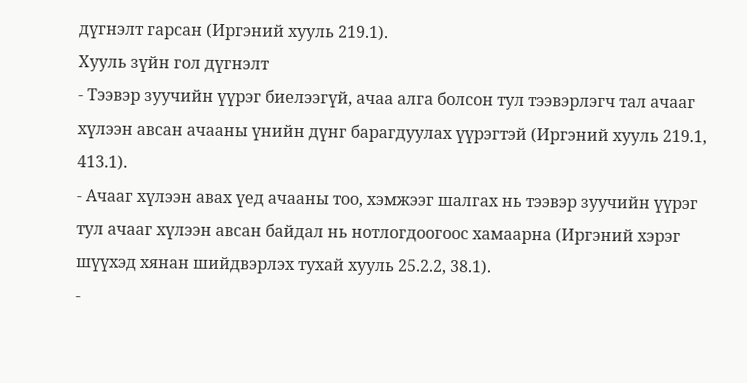дүгнэлт гарсан (Иргэний хууль 219.1).
Хууль зүйн гол дүгнэлт
- Тээвэр зуучийн үүрэг биелээгүй, ачаа алга болсон тул тээвэрлэгч тал ачааг хүлээн авсан ачааны үнийн дүнг барагдуулах үүрэгтэй (Иргэний хууль 219.1, 413.1).
- Ачааг хүлээн авах үед ачааны тоо, хэмжээг шалгах нь тээвэр зуучийн үүрэг тул ачааг хүлээн авсан байдал нь нотлогдоогоос хамаарна (Иргэний хэрэг шүүхэд хянан шийдвэрлэх тухай хууль 25.2.2, 38.1).
-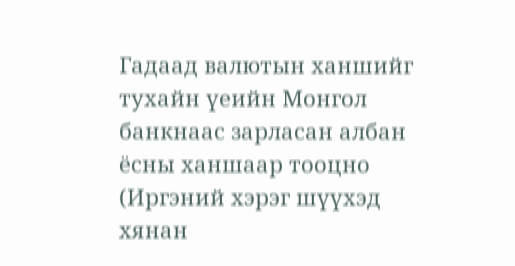Гадаад валютын ханшийг тухайн үеийн Монгол банкнаас зарласан албан ёсны ханшаар тооцно (Иргэний хэрэг шүүхэд хянан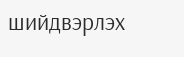шийдвэрлэх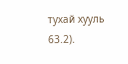тухай хууль 63.2).